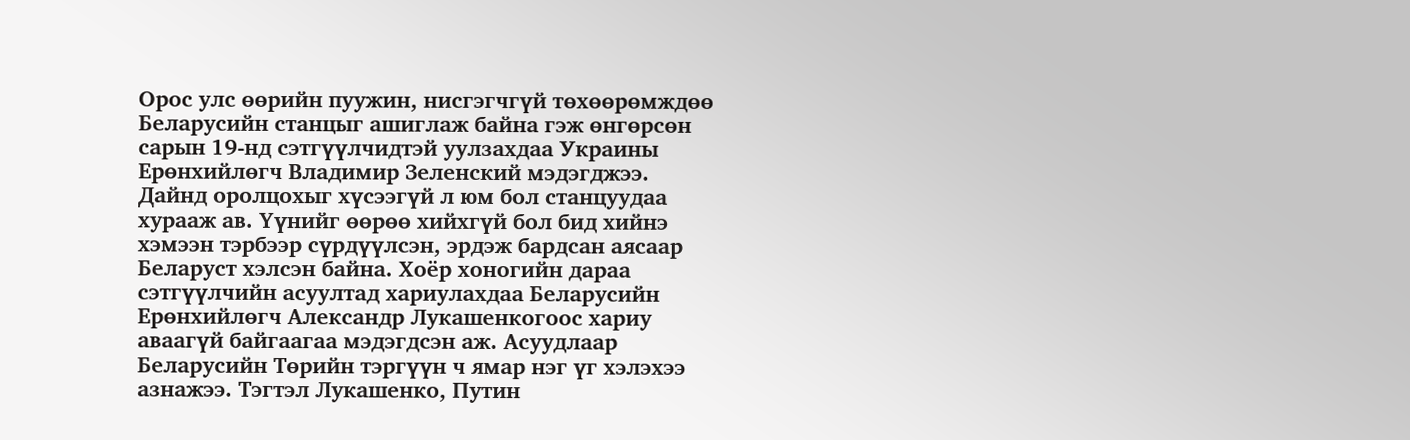Орос улс өөрийн пуужин, нисгэгчгүй төхөөрөмждөө Беларусийн станцыг ашиглаж байна гэж өнгөрсөн сарын 19-нд сэтгүүлчидтэй уулзахдаа Украины Ерөнхийлөгч Владимир Зеленский мэдэгджээ. Дайнд оролцохыг хүсээгүй л юм бол станцуудаа хурааж ав. Үүнийг өөрөө хийхгүй бол бид хийнэ хэмээн тэрбээр сүрдүүлсэн, эрдэж бардсан аясаар Беларуст хэлсэн байна. Хоёр хоногийн дараа сэтгүүлчийн асуултад хариулахдаа Беларусийн Ерөнхийлөгч Александр Лукашенкогоос хариу аваагүй байгаагаа мэдэгдсэн аж. Асуудлаар Беларусийн Төрийн тэргүүн ч ямар нэг үг хэлэхээ азнажээ. Тэгтэл Лукашенко, Путин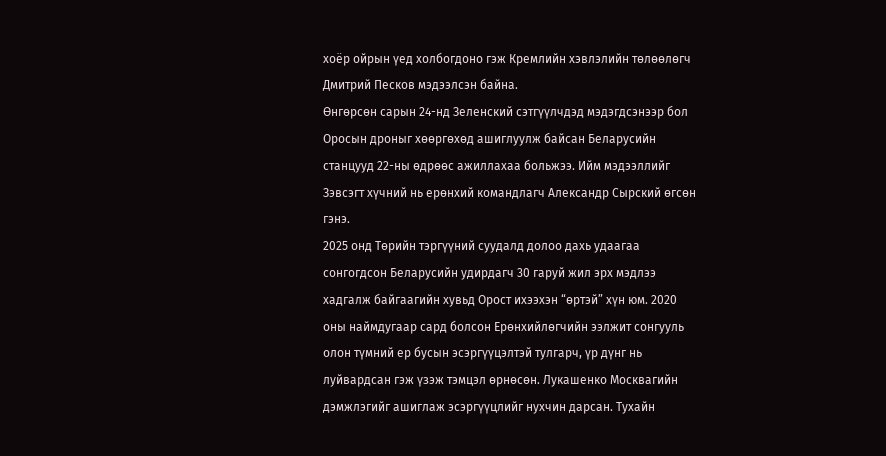хоёр ойрын үед холбогдоно гэж Кремлийн хэвлэлийн төлөөлөгч Дмитрий Песков мэдээлсэн байна.
Өнгөрсөн сарын 24-нд Зеленский сэтгүүлчдэд мэдэгдсэнээр бол Оросын дроныг хөөргөхөд ашиглуулж байсан Беларусийн станцууд 22-ны өдрөөс ажиллахаа больжээ. Ийм мэдээллийг Зэвсэгт хүчний нь ерөнхий командлагч Александр Сырский өгсөн гэнэ.
2025 онд Төрийн тэргүүний суудалд долоо дахь удаагаа сонгогдсон Беларусийн удирдагч 30 гаруй жил эрх мэдлээ хадгалж байгаагийн хувьд Орост ихээхэн “өртэй” хүн юм. 2020 оны наймдугаар сард болсон Ерөнхийлөгчийн ээлжит сонгууль олон түмний ер бусын эсэргүүцэлтэй тулгарч, үр дүнг нь луйвардсан гэж үзэж тэмцэл өрнөсөн. Лукашенко Москвагийн дэмжлэгийг ашиглаж эсэргүүцлийг нухчин дарсан. Тухайн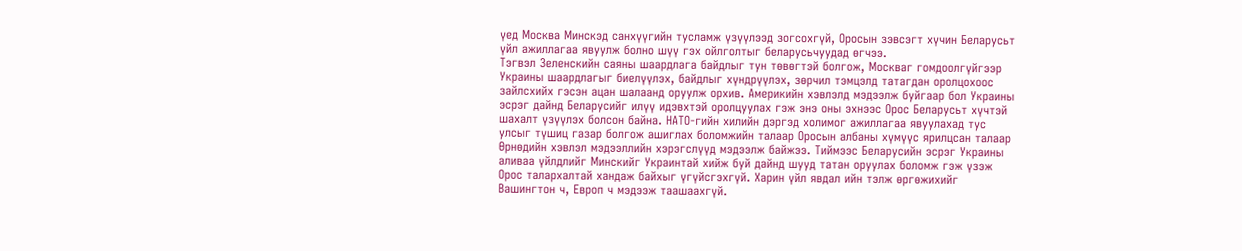үед Москва Минскэд санхүүгийн тусламж үзүүлээд зогсохгүй, Оросын зэвсэгт хүчин Беларусьт үйл ажиллагаа явуулж болно шүү гэх ойлголтыг беларусьчуудад өгчээ.
Тэгвэл Зеленскийн саяны шаардлага байдлыг тун төвөгтэй болгож, Москваг гомдоолгүйгээр Украины шаардлагыг биелүүлэх, байдлыг хүндрүүлэх, зөрчил тэмцэлд татагдан оролцохоос зайлсхийх гэсэн ацан шалаанд оруулж орхив. Америкийн хэвлэлд мэдээлж буйгаар бол Украины эсрэг дайнд Беларусийг илүү идэвхтэй оролцуулах гэж энэ оны эхнээс Орос Беларусьт хүчтэй шахалт үзүүлэх болсон байна. НАТО-гийн хилийн дэргэд холимог ажиллагаа явуулахад тус улсыг түшиц газар болгож ашиглах боломжийн талаар Оросын албаны хүмүүс ярилцсан талаар Өрнөдийн хэвлэл мэдээллийн хэрэгслүүд мэдээлж байжээ. Тиймээс Беларусийн эсрэг Украины аливаа үйлдлийг Минскийг Украинтай хийж буй дайнд шууд татан оруулах боломж гэж үзэж Орос талархалтай хандаж байхыг үгүйсгэхгүй. Харин үйл явдал ийн тэлж өргөжихийг Вашингтон ч, Европ ч мэдээж таашаахгүй.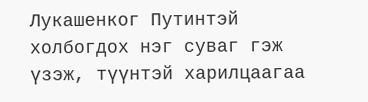Лукашенког Путинтэй холбогдох нэг суваг гэж үзэж, түүнтэй харилцаагаа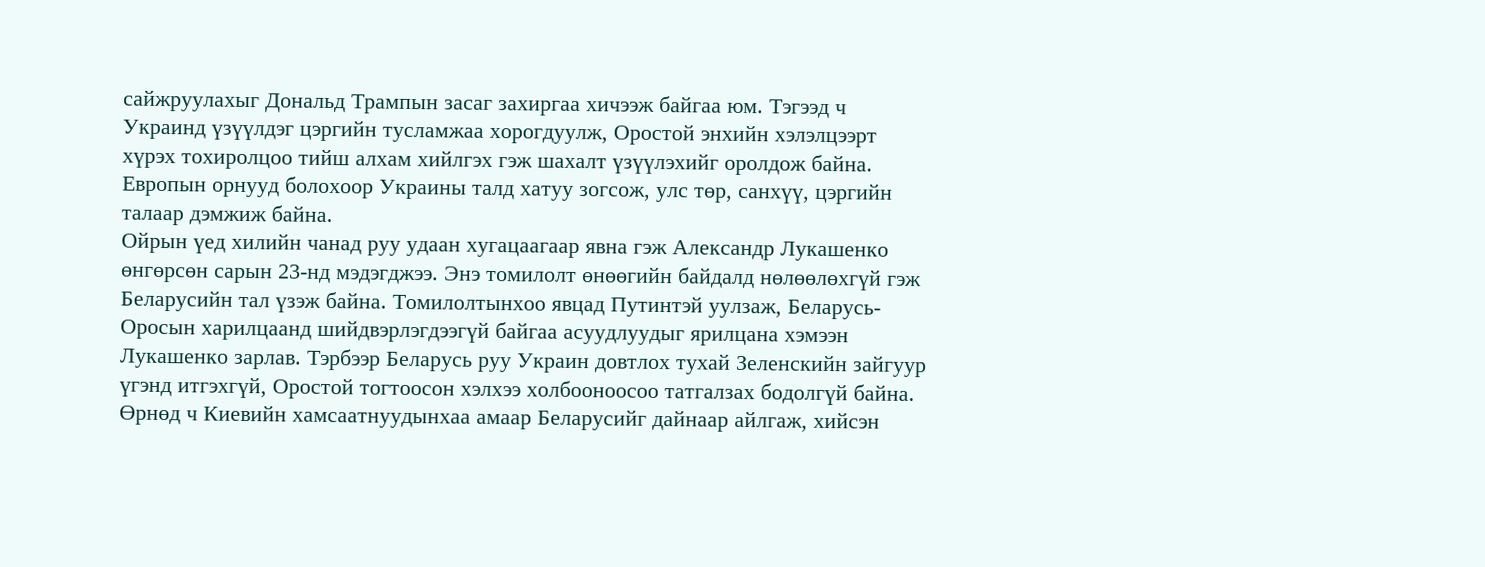сайжруулахыг Дональд Трампын засаг захиргаа хичээж байгаа юм. Тэгээд ч Украинд үзүүлдэг цэргийн тусламжаа хорогдуулж, Оростой энхийн хэлэлцээрт хүрэх тохиролцоо тийш алхам хийлгэх гэж шахалт үзүүлэхийг оролдож байна. Европын орнууд болохоор Украины талд хатуу зогсож, улс төр, санхүү, цэргийн талаар дэмжиж байна.
Ойрын үед хилийн чанад руу удаан хугацаагаар явна гэж Александр Лукашенко өнгөрсөн сарын 23-нд мэдэгджээ. Энэ томилолт өнөөгийн байдалд нөлөөлөхгүй гэж Беларусийн тал үзэж байна. Томилолтынхоо явцад Путинтэй уулзаж, Беларусь-Оросын харилцаанд шийдвэрлэгдээгүй байгаа асуудлуудыг ярилцана хэмээн Лукашенко зарлав. Тэрбээр Беларусь руу Украин довтлох тухай Зеленскийн зайгуур үгэнд итгэхгүй, Оростой тогтоосон хэлхээ холбооноосоо татгалзах бодолгүй байна. Өрнөд ч Киевийн хамсаатнуудынхаа амаар Беларусийг дайнаар айлгаж, хийсэн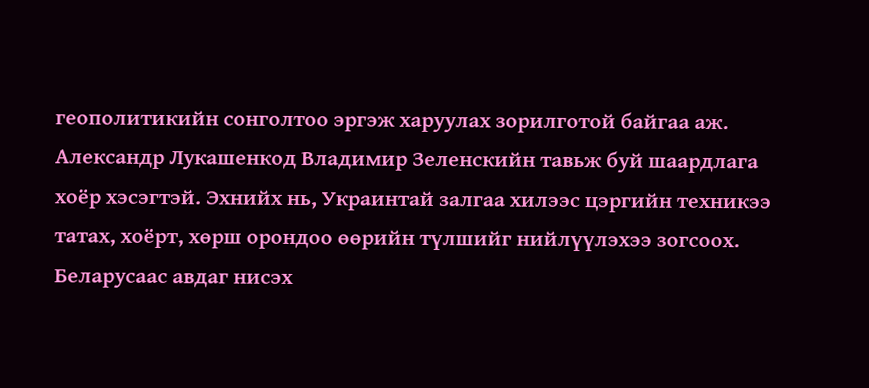геополитикийн сонголтоо эргэж харуулах зорилготой байгаа аж. Александр Лукашенкод Владимир Зеленскийн тавьж буй шаардлага хоёр хэсэгтэй. Эхнийх нь, Украинтай залгаа хилээс цэргийн техникээ татах, хоёрт, хөрш орондоо өөрийн түлшийг нийлүүлэхээ зогсоох. Беларусаас авдаг нисэх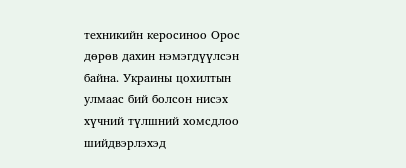техникийн керосиноо Орос дөрөв дахин нэмэгдүүлсэн байна. Украины цохилтын улмаас бий болсон нисэх хүчний түлшний хомсдлоо шийдвэрлэхэд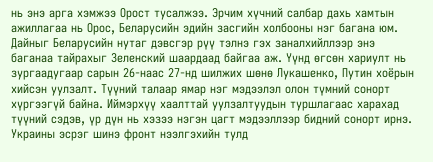нь энэ арга хэмжээ Орост тусалжээ. Эрчим хүчний салбар дахь хамтын ажиллагаа нь Орос, Беларусийн эдийн засгийн холбооны нэг багана юм. Дайныг Беларусийн нутаг дэвсгэр рүү тэлнэ гэх заналхийллээр энэ баганаа тайрахыг Зеленский шаардаад байгаа аж. Үүнд өгсөн хариулт нь зургаадугаар сарын 26-наас 27-нд шилжих шөнө Лукашенко, Путин хоёрын хийсэн уулзалт. Түүний талаар ямар нэг мэдээлэл олон түмний сонорт хүргээгүй байна. Иймэрхүү хаалттай уулзалтуудын туршлагаас харахад түүний сэдэв, үр дүн нь хэзээ нэгэн цагт мэдээллээр бидний сонорт ирнэ.
Украины эсрэг шинэ фронт нээлгэхийн тулд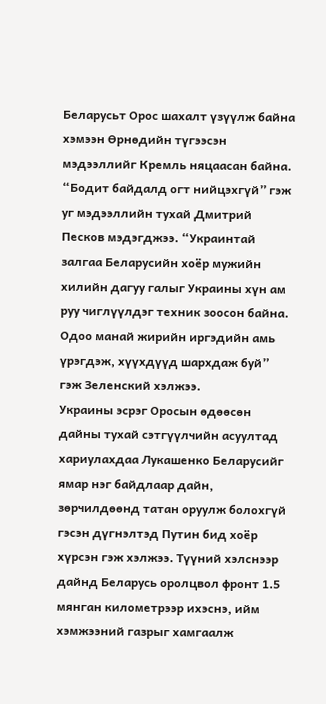Беларусьт Орос шахалт үзүүлж байна хэмээн Өрнөдийн түгээсэн мэдээллийг Кремль няцаасан байна. “Бодит байдалд огт нийцэхгүй” гэж уг мэдээллийн тухай Дмитрий Песков мэдэгджээ. “Украинтай залгаа Беларусийн хоёр мужийн хилийн дагуу галыг Украины хүн ам руу чиглүүлдэг техник зоосон байна. Одоо манай жирийн иргэдийн амь үрэгдэж, хүүхдүүд шархдаж буй” гэж Зеленский хэлжээ.
Украины эсрэг Оросын өдөөсөн дайны тухай сэтгүүлчийн асуултад хариулахдаа Лукашенко Беларусийг ямар нэг байдлаар дайн, зөрчилдөөнд татан оруулж болохгүй гэсэн дүгнэлтэд Путин бид хоёр хүрсэн гэж хэлжээ. Түүний хэлснээр дайнд Беларусь оролцвол фронт 1.5 мянган километрээр ихэснэ, ийм хэмжээний газрыг хамгаалж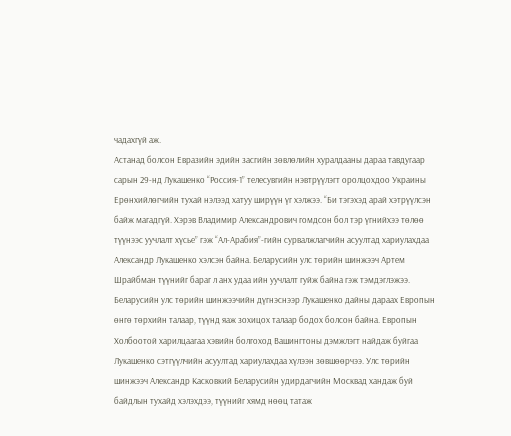чадахгүй аж.
Астанад болсон Евразийн эдийн засгийн зөвлөлийн хуралдааны дараа тавдугаар сарын 29-нд Лукашенко “Россия-1” телесувгийн нэвтрүүлэгт оролцохдоо Украины Ерөнхийлөгчийн тухай нэлээд хатуу ширүүн үг хэлжээ. “Би тэгэхэд арай хэтрүүлсэн байж магадгүй. Хэрэв Владимир Александрович гомдсон бол тэр үгнийхээ төлөө түүнээс уучлалт хүсье” гэж “Ал-Арабия”-гийн сурвалжлагчийн асуултад хариулахдаа Александр Лукашенко хэлсэн байна. Беларусийн улс төрийн шинжээч Артем Шрайбман түүнийг бараг л анх удаа ийн уучлалт гуйж байна гэж тэмдэглэжээ. Беларусийн улс төрийн шинжээчийн дүгнэснээр Лукашенко дайны дараах Европын өнгө төрхийн талаар, түүнд яаж зохицох талаар бодох болсон байна. Европын Холбоотой харилцаагаа хэвийн болгоход Вашингтоны дэмжлэгт найдаж буйгаа Лукашенко сэтгүүлчийн асуултад хариулахдаа хүлээн зөвшөөрчээ. Улс төрийн шинжээч Александр Касковкий Беларусийн удирдагчийн Москвад хандаж буй байдлын тухайд хэлэхдээ, түүнийг хямд нөөц татаж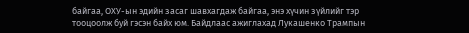байгаа, ОХУ-ын эдийн засаг шавхагдаж байгаа, энэ хүчин зүйлийг тэр тооцоолж буй гэсэн байх юм. Байдлаас ажиглахад Лукашенко Трампын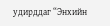удирддаг “Энхийн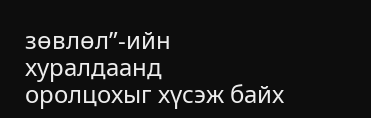зөвлөл”-ийн хуралдаанд оролцохыг хүсэж байх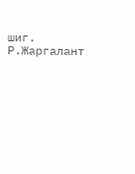шиг.
Р.Жаргалант